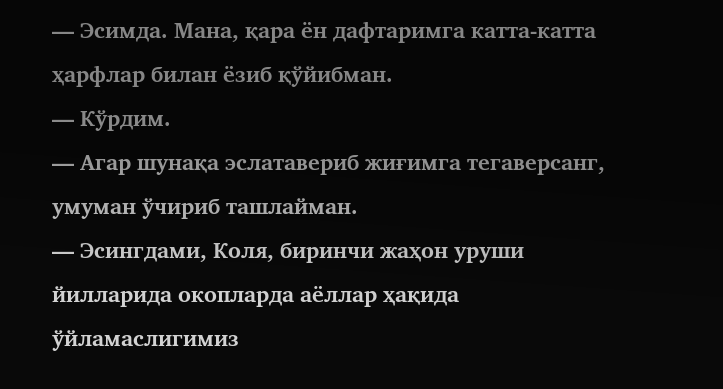— Эсимда. Мана, қара ён дафтаримга катта-катта ҳарфлар билан ёзиб қўйибман.
— Кўрдим.
— Агар шунақа эслатавериб жиғимга тегаверсанг, умуман ўчириб ташлайман.
— Эсингдами, Коля, биринчи жаҳон уруши йилларида окопларда аёллар ҳақида ўйламаслигимиз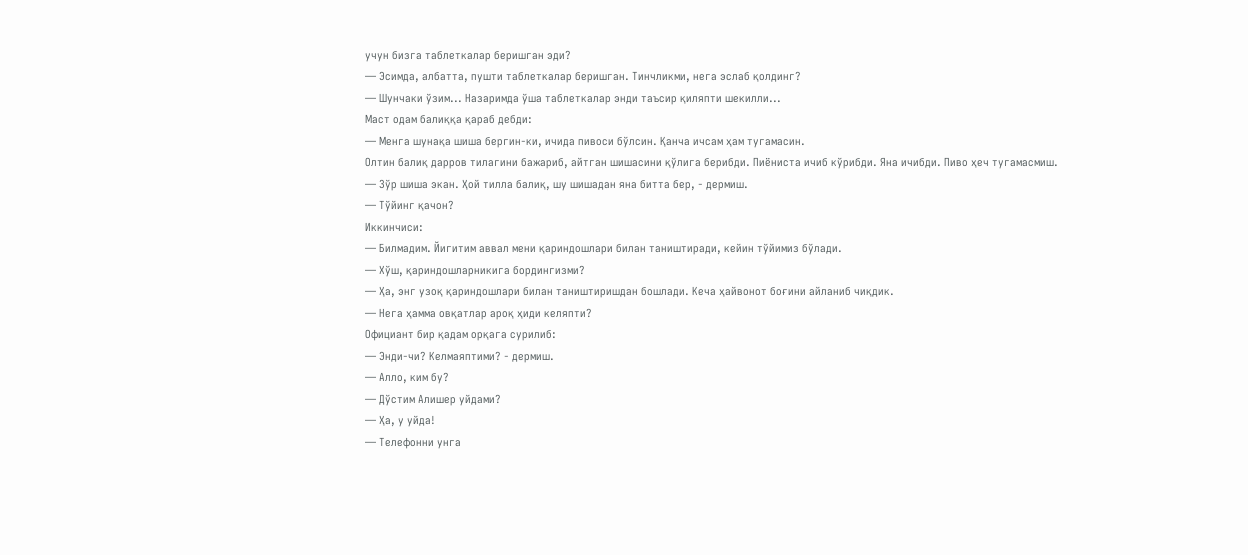учун бизга таблеткалар беришган эди?
— Эсимда, албатта, пушти таблеткалар беришган. Тинчликми, нега эслаб қолдинг?
— Шунчаки ўзим... Назаримда ўша таблеткалар энди таъсир қиляпти шекилли...
Маст одам балиққа қараб дебди:
— Менга шунақа шиша бергин-ки, ичида пивоси бўлсин. Қанча ичсам ҳам тугамасин.
Олтин балиқ дарров тилагини бажариб, айтган шишасини қўлига берибди. Пиёниста ичиб кўрибди. Яна ичибди. Пиво ҳеч тугамасмиш.
— Зўр шиша экан. Ҳой тилла балиқ, шу шишадан яна битта бер, - дермиш.
— Тўйинг қачон?
Иккинчиси:
— Билмадим. Йигитим аввал мени қариндошлари билан таништиради, кейин тўйимиз бўлади.
— Хўш, қариндошларникига бордингизми?
— Ҳа, энг узоқ қариндошлари билан таништиришдан бошлади. Кеча ҳайвонот боғини айланиб чиқдик.
— Нега ҳамма овқатлар ароқ ҳиди келяпти?
Официант бир қадам орқага сурилиб:
— Энди-чи? Келмаяптими? - дермиш.
— Алло, ким бу?
— Дўстим Алишер уйдами?
— Ҳа, у уйда!
— Телефонни унга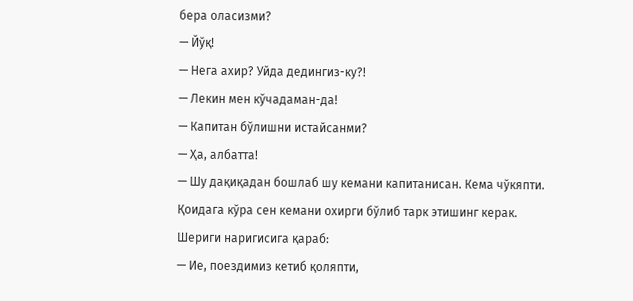бера оласизми?
— Йўқ!
— Нега ахир? Уйда дедингиз-ку?!
— Лекин мен кўчадаман-да!
— Капитан бўлишни истайсанми?
— Ҳа, албатта!
— Шу дақиқадан бошлаб шу кемани капитанисан. Кема чўкяпти. Қоидага кўра сен кемани охирги бўлиб тарк этишинг керак.
Шериги наригисига қараб:
— Ие, поездимиз кетиб қоляпти,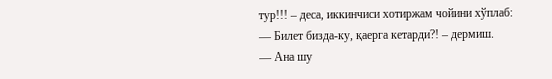тур!!! – деса, иккинчиси хотиржам чойини хўплаб:
— Билет бизда-ку, қаерга кетарди?! – дермиш.
— Ана шу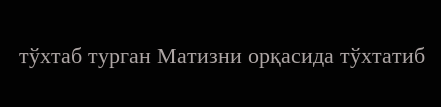тўхтаб турган Матизни орқасида тўхтатиб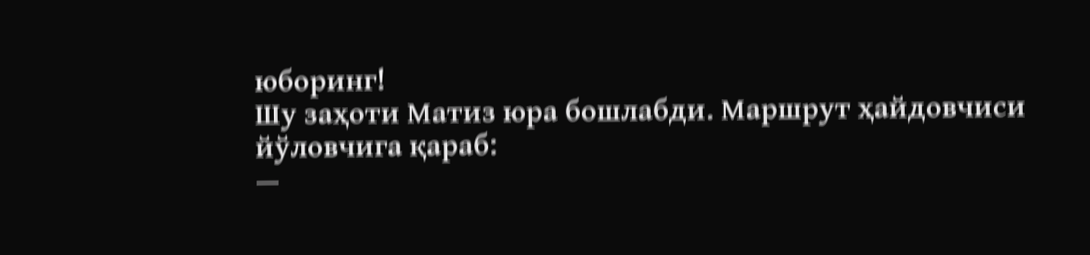юборинг!
Шу заҳоти Матиз юра бошлабди. Маршрут ҳайдовчиси йўловчига қараб:
—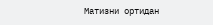Матизни ортидан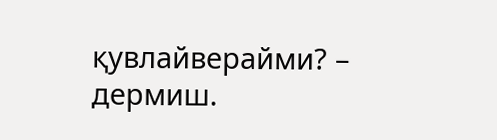қувлайверайми? – дермиш.